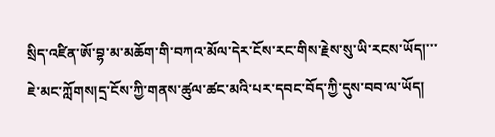སྲིད་འཛིན་ཨོ་བྷ་མ་མཆོག་གི་བཀའ་མོལ་དེར་ངོས་རང་གིས་རྗེས་སུ་ཡི་རངས་ཡོད།་་་
ཇེ་མང་ཀློགས།དྲ་ངོས་ཀྱི་གནས་ཚུལ་ཚང་མའི་པར་དབང་བོད་ཀྱི་དུས་བབ་ལ་ཡོད།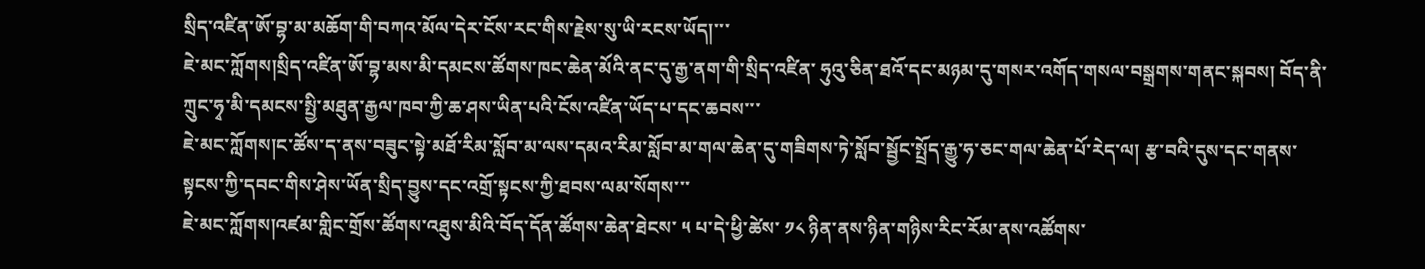སྲིད་འཛིན་ཨོ་བྷ་མ་མཆོག་གི་བཀའ་མོལ་དེར་ངོས་རང་གིས་རྗེས་སུ་ཡི་རངས་ཡོད།་་་
ཇེ་མང་ཀློགས།སྲིད་འཛིན་ཨོ་བྷ་མས་མི་དམངས་ཚོགས་ཁང་ཆེན་མོའི་ནང་དུ་རྒྱ་ནག་གི་སྲིད་འཛིན་ ཧུའུ་ཅིན་ཐའོ་དང་མཉམ་དུ་གསར་འགོད་གསལ་བསྒྲགས་གནང་སྐབས། བོད་ནི་ཀྲུང་ཧྭ་མི་དམངས་སྤྱི་མཐུན་རྒྱལ་ཁབ་ཀྱི་ཆ་ཤས་ཡིན་པའི་ངོས་འཛིན་ཡོད་པ་དང་ཆབས་་་
ཇེ་མང་ཀློགས།ང་ཚོས་ད་ནས་བཟུང་སྟེ་མཐོ་རིམ་སློབ་མ་ལས་དམའ་རིམ་སློབ་མ་གལ་ཆེན་དུ་གཟིགས་ཏེ་སློབ་སྦྱོང་སྤྲོད་རྒྱུ་ཧ་ཅང་གལ་ཆེན་པོ་རེད་ལ། རྩ་བའི་དུས་དང་གནས་སྟངས་ཀྱི་དབང་གིས་ཤེས་ཡོན་སྲིད་བྱུས་དང་འགྲོ་སྟངས་ཀྱི་ཐབས་ལམ་སོགས་་་
ཇེ་མང་ཀློགས།འཛམ་གླིང་གྲོས་ཚོགས་འཐུས་མིའི་བོད་དོན་ཚོགས་ཆེན་ཐེངས་ ༥ པ་དེ་ཕྱི་ཚེས་ ༡༨ ཉིན་ནས་ཉིན་གཉིས་རིང་རོམ་ནས་འཚོགས་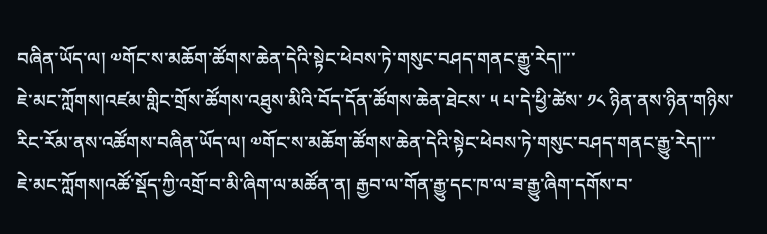བཞིན་ཡོད་ལ། ༧གོང་ས་མཆོག་ཚོགས་ཆེན་དེའི་སྟེང་ཕེབས་ཏེ་གསུང་བཤད་གནང་རྒྱུ་རེད།་་་
ཇེ་མང་ཀློགས།འཛམ་གླིང་གྲོས་ཚོགས་འཐུས་མིའི་བོད་དོན་ཚོགས་ཆེན་ཐེངས་ ༥ པ་དེ་ཕྱི་ཚེས་ ༡༨ ཉིན་ནས་ཉིན་གཉིས་རིང་རོམ་ནས་འཚོགས་བཞིན་ཡོད་ལ། ༧གོང་ས་མཆོག་ཚོགས་ཆེན་དེའི་སྟེང་ཕེབས་ཏེ་གསུང་བཤད་གནང་རྒྱུ་རེད།་་་
ཇེ་མང་ཀློགས།འཚོ་སྡོད་ཀྱི་འགྲོ་བ་མི་ཞིག་ལ་མཚོན་ན། རྒྱབ་ལ་གོན་རྒྱུ་དང་ཁ་ལ་ཟ་རྒྱུ་ཞིག་དགོས་བ་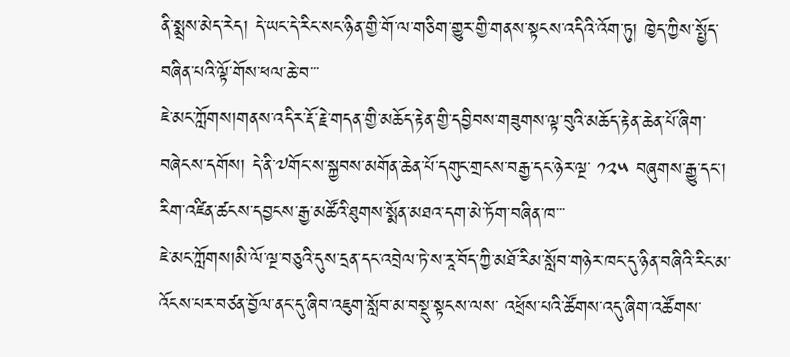ནི་སྨྲས་མེད་རེད། དེ་ཡང་དེ་རིང་སང་ཉིན་གྱི་གོ་ལ་གཅིག་གྱུར་གྱི་གནས་སྟངས་འདིའི་འོག་ཏུ། ཁྱེད་ཀྱིས་སྤྱོད་བཞིན་པའི་ལྟོ་གོས་ཕལ་ཆེ་བ་་་
ཇེ་མང་ཀློགས།གནས་འདིར་རྡོ་རྗེ་གདན་གྱི་མཆོད་རྟེན་གྱི་དབྱིབས་གཟུགས་ལྟ་བུའི་མཆོད་རྟེན་ཆེན་པོ་ཞིག་བཞེངས་དགོས། དེ་ནི་༧གོང་ས་སྐྱབས་མགོན་ཆེན་པོ་དགུང་གྲངས་བརྒྱ་དང་ཉེར་ལྔ་ ༡༢༥ བཞུགས་རྒྱུ་དང་། རིག་འཛིན་ཚངས་དབྱངས་རྒྱ་མཚོའི་ཐུགས་སྨོན་མཐའ་དག་མེ་ཏོག་བཞིན་ཁ་་་
ཇེ་མང་ཀློགས།མི་ལོ་ལྔ་བཅུའི་དུས་དྲན་དང་འབྲེལ་ཏེ་ས་རཱ་བོད་ཀྱི་མཐོ་རིམ་སློབ་གཉེར་ཁང་དུ་ཉིན་བཞིའི་རིང་མ་འོངས་པར་བཙན་བྱོལ་ནང་དུ་ཞིབ་འཇུག་སློབ་མ་བསྡུ་སྟངས་ལས་ འཕྲོས་པའི་ཚོགས་འདུ་ཞིག་འཚོགས་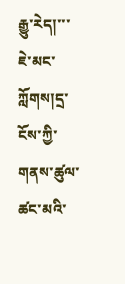རྒྱུ་རེད།་་་
ཇེ་མང་ཀློགས།དྲ་ངོས་ཀྱི་གནས་ཚུལ་ཚང་མའི་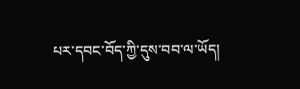པར་དབང་བོད་ཀྱི་དུས་བབ་ལ་ཡོད།